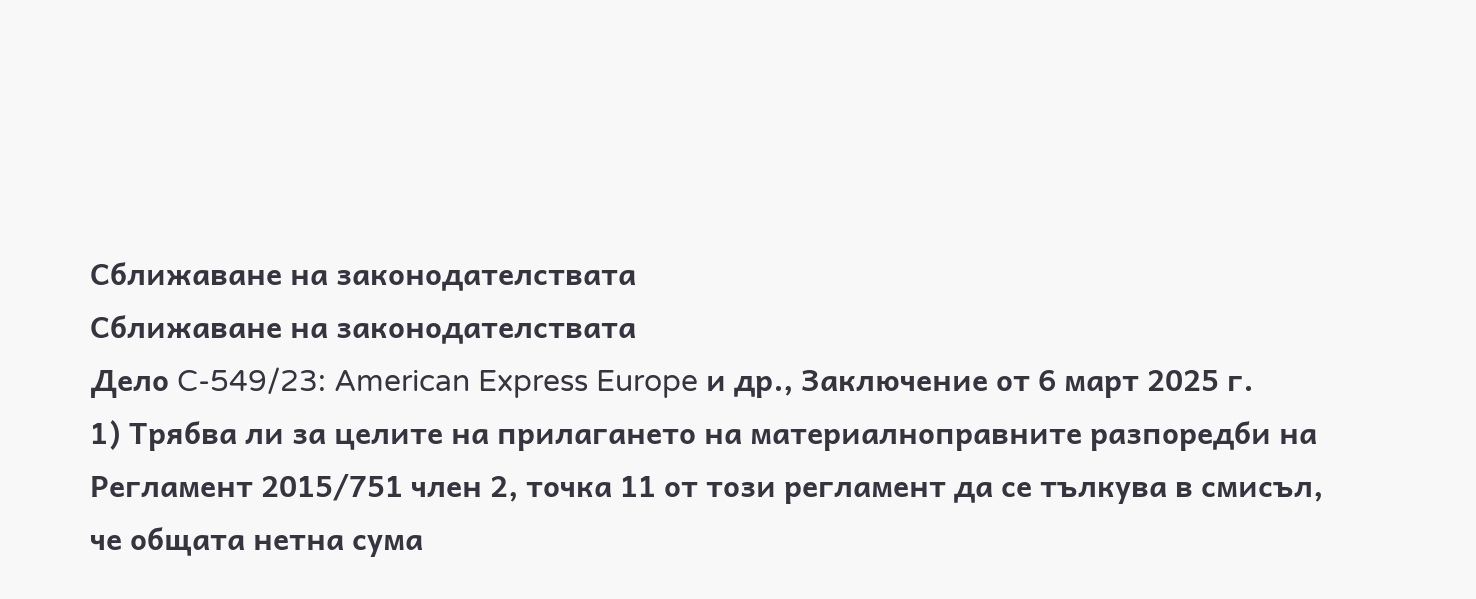Сближаване на законодателствата
Сближаване на законодателствата
Дело C-549/23: American Express Europe и др., Заключение от 6 март 2025 г.
1) Трябва ли за целите на прилагането на материалноправните разпоредби на Регламент 2015/751 член 2, точка 11 от този регламент да се тълкува в смисъл, че общата нетна сума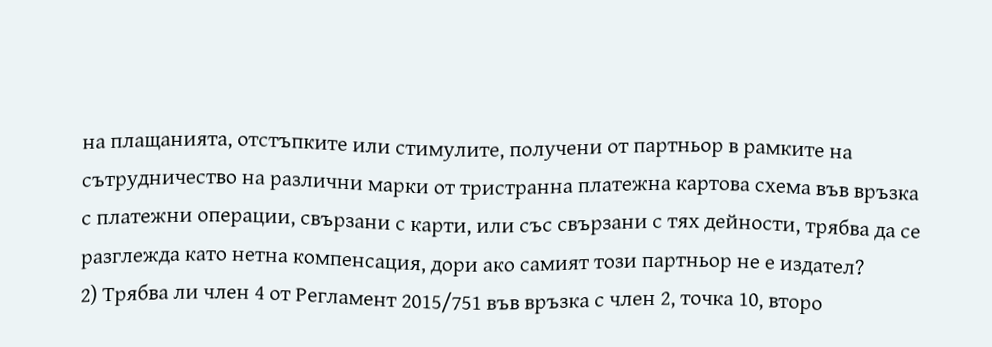на плащанията, отстъпките или стимулите, получени от партньор в рамките на сътрудничество на различни марки от тристранна платежна картова схема във връзка с платежни операции, свързани с карти, или със свързани с тях дейности, трябва да се разглежда като нетна компенсация, дори ако самият този партньор не е издател?
2) Трябва ли член 4 от Регламент 2015/751 във връзка с член 2, точка 10, второ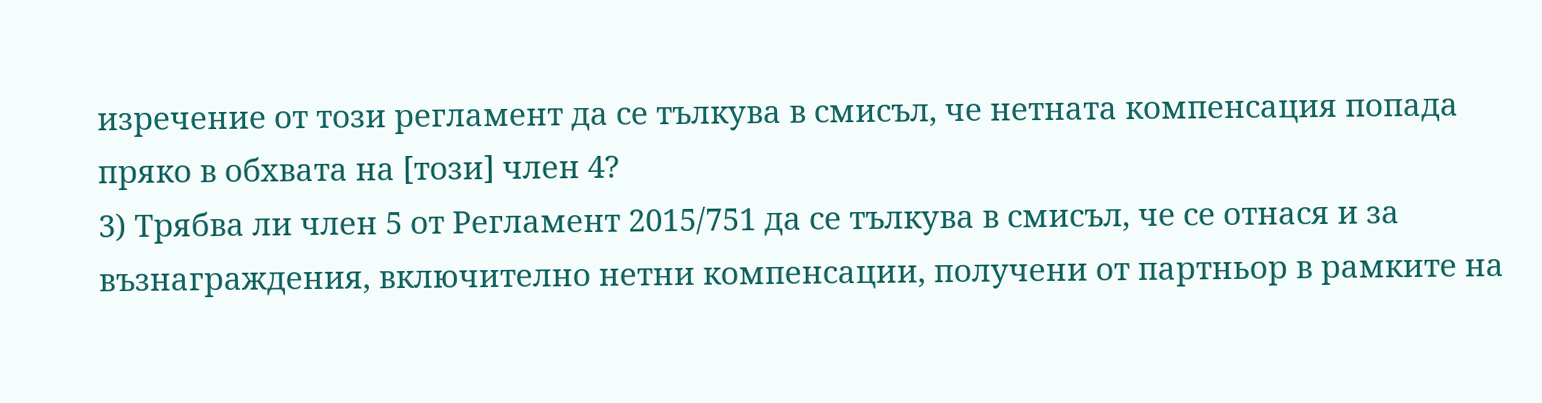изречение от този регламент да се тълкува в смисъл, че нетната компенсация попада пряко в обхвата на [този] член 4?
3) Трябва ли член 5 от Регламент 2015/751 да се тълкува в смисъл, че се отнася и за възнаграждения, включително нетни компенсации, получени от партньор в рамките на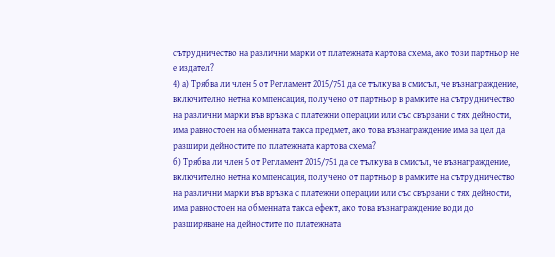сътрудничество на различни марки от платежната картова схема, ако този партньор не е издател?
4) а) Трябва ли член 5 от Регламент 2015/751 да се тълкува в смисъл, че възнаграждение, включително нетна компенсация, получено от партньор в рамките на сътрудничество на различни марки във връзка с платежни операции или със свързани с тях дейности, има равностоен на обменната такса предмет, ако това възнаграждение има за цел да разшири дейностите по платежната картова схема?
б) Трябва ли член 5 от Регламент 2015/751 да се тълкува в смисъл, че възнаграждение, включително нетна компенсация, получено от партньор в рамките на сътрудничество на различни марки във връзка с платежни операции или със свързани с тях дейности, има равностоен на обменната такса ефект, ако това възнаграждение води до разширяване на дейностите по платежната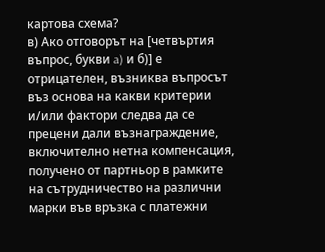картова схема?
в) Ако отговорът на [четвъртия въпрос, букви a) и б)] е отрицателен, възниква въпросът въз основа на какви критерии и/или фактори следва да се прецени дали възнаграждение, включително нетна компенсация, получено от партньор в рамките на сътрудничество на различни марки във връзка с платежни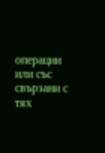операции или със свързани с тях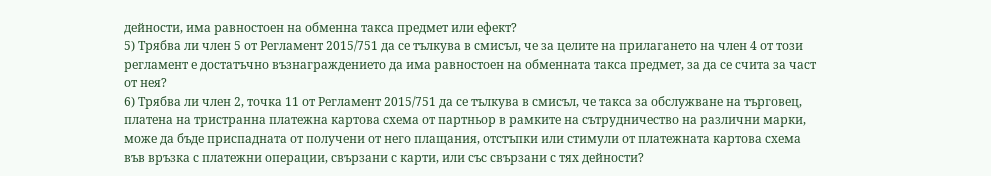дейности, има равностоен на обменна такса предмет или ефект?
5) Трябва ли член 5 от Регламент 2015/751 да се тълкува в смисъл, че за целите на прилагането на член 4 от този регламент е достатъчно възнаграждението да има равностоен на обменната такса предмет, за да се счита за част от нея?
6) Трябва ли член 2, точка 11 от Регламент 2015/751 да се тълкува в смисъл, че такса за обслужване на търговец, платена на тристранна платежна картова схема от партньор в рамките на сътрудничество на различни марки, може да бъде приспадната от получени от него плащания, отстъпки или стимули от платежната картова схема във връзка с платежни операции, свързани с карти, или със свързани с тях дейности?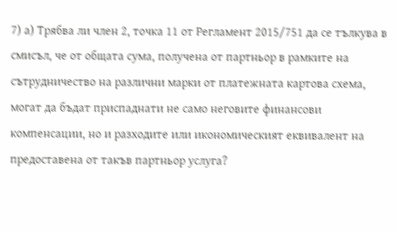7) а) Трябва ли член 2, точка 11 от Регламент 2015/751 да се тълкува в смисъл, че от общата сума, получена от партньор в рамките на сътрудничество на различни марки от платежната картова схема, могат да бъдат приспаднати не само неговите финансови компенсации, но и разходите или икономическият еквивалент на предоставена от такъв партньор услуга?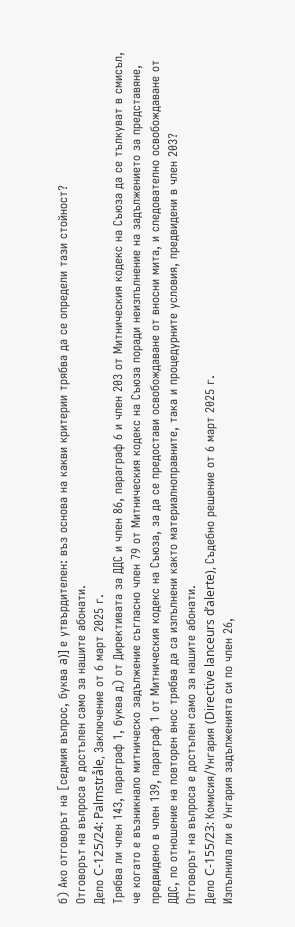б) Ако отговорът на [седмия въпрос, буква a)] е утвърдителен: въз основа на какви критерии трябва да се определи тази стойност?
Отговорът на въпроса е достъпен само за нашите абонати.
Дело C-125/24: Palmstråle, Заключение от 6 март 2025 г.
Трябва ли член 143, параграф 1, буква д) от Директивата за ДДС и член 86, параграф 6 и член 203 от Митническия кодекс на Съюза да се тълкуват в смисъл, че когато е възникнало митническо задължение съгласно член 79 от Митническия кодекс на Съюза поради неизпълнение на задължението за представяне, предвидено в член 139, параграф 1 от Митническия кодекс на Съюза, за да се предостави освобождаване от вносни мита, и следователно освобождаване от ДДС, по отношение на повторен внос трябва да са изпълнени както материалноправните, така и процедурните условия, предвидени в член 203?
Отговорът на въпроса е достъпен само за нашите абонати.
Дело C-155/23: Комисия/Унгария (Directive lanceurs d’alerte), Съдебно решение от 6 март 2025 г.
Изпълнила ли е Унгария задълженията си по член 26,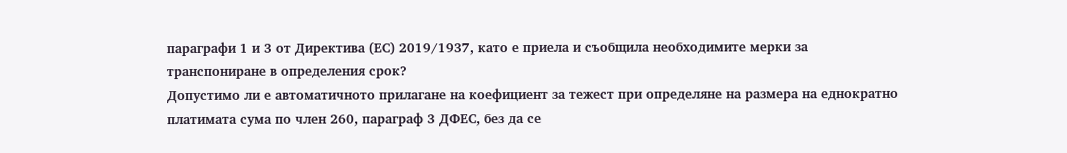параграфи 1 и 3 от Директива (ЕС) 2019/1937, като е приела и съобщила необходимите мерки за транспониране в определения срок?
Допустимо ли е автоматичното прилагане на коефициент за тежест при определяне на размера на еднократно платимата сума по член 260, параграф 3 ДФЕС, без да се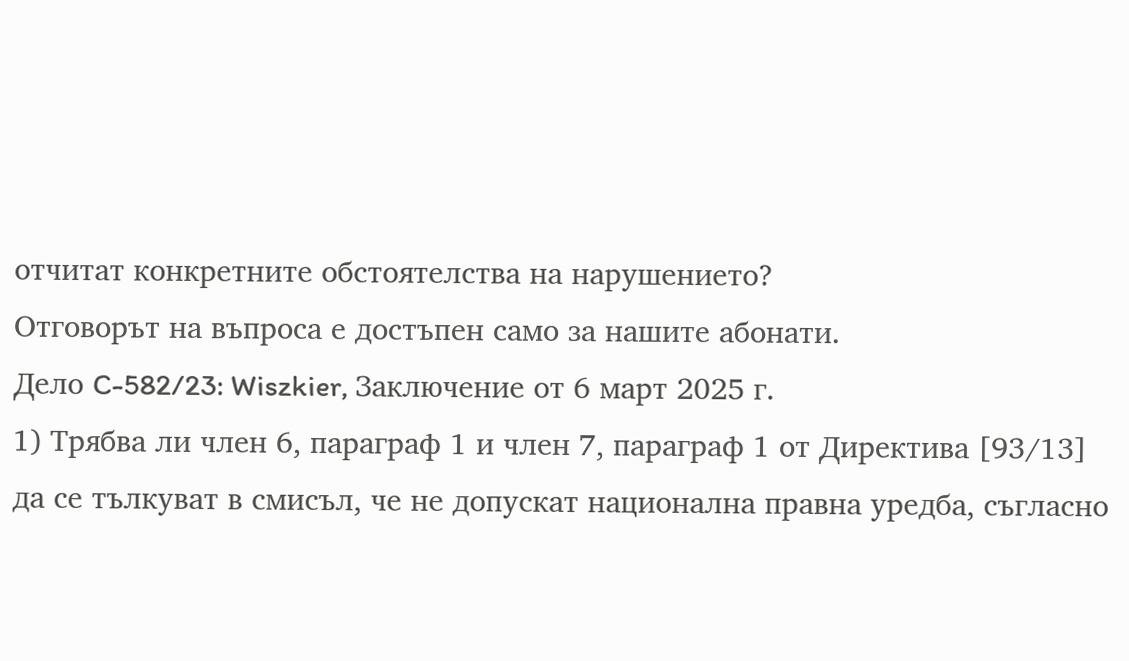отчитат конкретните обстоятелства на нарушението?
Отговорът на въпроса е достъпен само за нашите абонати.
Дело C-582/23: Wiszkier, Заключение от 6 март 2025 г.
1) Трябва ли член 6, параграф 1 и член 7, параграф 1 от Директива [93/13] да се тълкуват в смисъл, че не допускат национална правна уредба, съгласно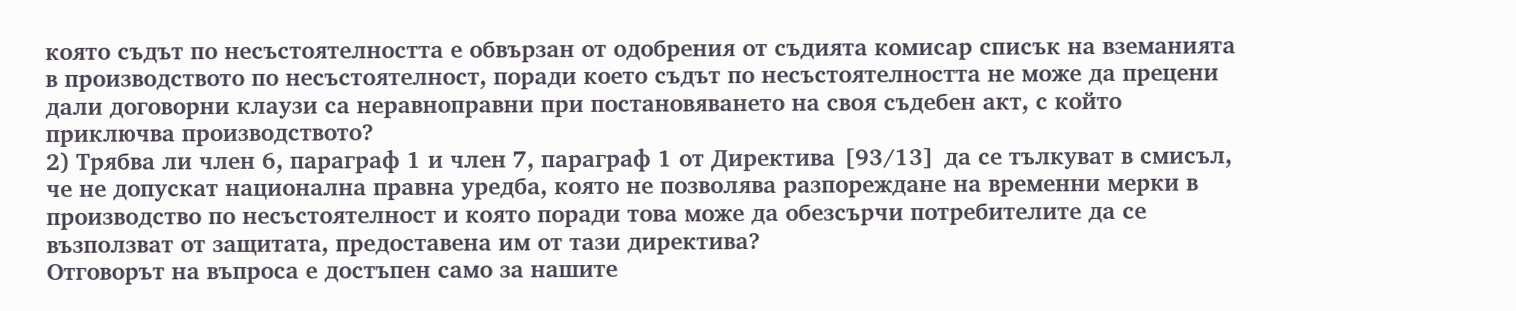която съдът по несъстоятелността е обвързан от одобрения от съдията комисар списък на вземанията в производството по несъстоятелност, поради което съдът по несъстоятелността не може да прецени дали договорни клаузи са неравноправни при постановяването на своя съдебен акт, с който приключва производството?
2) Трябва ли член 6, параграф 1 и член 7, параграф 1 от Директива [93/13] да се тълкуват в смисъл, че не допускат национална правна уредба, която не позволява разпореждане на временни мерки в производство по несъстоятелност и която поради това може да обезсърчи потребителите да се възползват от защитата, предоставена им от тази директива?
Отговорът на въпроса е достъпен само за нашите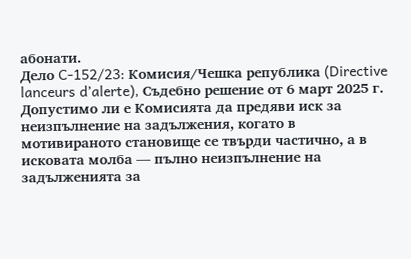абонати.
Дело C-152/23: Комисия/Чешка република (Directive lanceurs d’alerte), Съдебно решение от 6 март 2025 г.
Допустимо ли е Комисията да предяви иск за неизпълнение на задължения, когато в мотивираното становище се твърди частично, а в исковата молба — пълно неизпълнение на задълженията за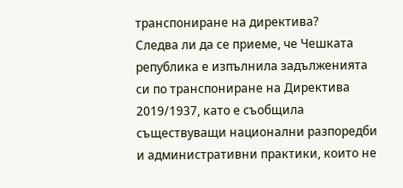транспониране на директива?
Следва ли да се приеме, че Чешката република е изпълнила задълженията си по транспониране на Директива 2019/1937, като е съобщила съществуващи национални разпоредби и административни практики, които не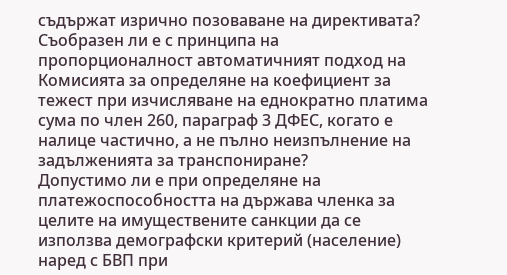съдържат изрично позоваване на директивата?
Съобразен ли е с принципа на пропорционалност автоматичният подход на Комисията за определяне на коефициент за тежест при изчисляване на еднократно платима сума по член 260, параграф 3 ДФЕС, когато е налице частично, а не пълно неизпълнение на задълженията за транспониране?
Допустимо ли е при определяне на платежоспособността на държава членка за целите на имуществените санкции да се използва демографски критерий (население) наред с БВП при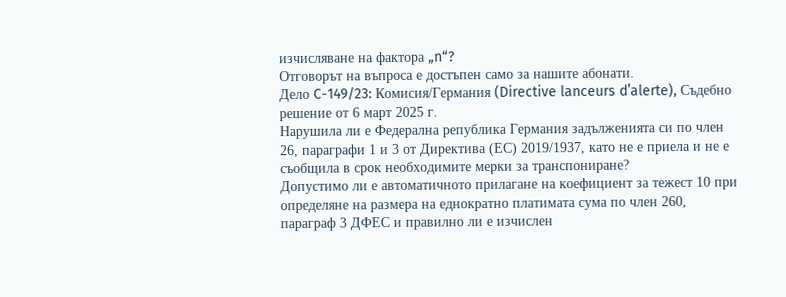изчисляване на фактора „n“?
Отговорът на въпроса е достъпен само за нашите абонати.
Дело C-149/23: Комисия/Германия (Directive lanceurs d’alerte), Съдебно решение от 6 март 2025 г.
Нарушила ли е Федерална република Германия задълженията си по член 26, параграфи 1 и 3 от Директива (ЕС) 2019/1937, като не е приела и не е съобщила в срок необходимите мерки за транспониране?
Допустимо ли е автоматичното прилагане на коефициент за тежест 10 при определяне на размера на еднократно платимата сума по член 260, параграф 3 ДФЕС и правилно ли е изчислен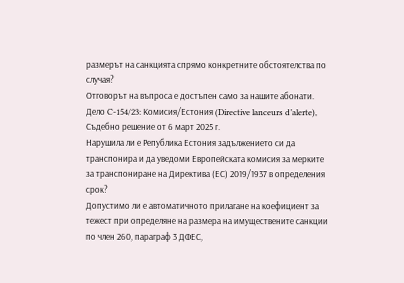размерът на санкцията спрямо конкретните обстоятелства по случая?
Отговорът на въпроса е достъпен само за нашите абонати.
Дело C-154/23: Комисия/Естония (Directive lanceurs d’alerte), Съдебно решение от 6 март 2025 г.
Нарушила ли е Република Естония задължението си да транспонира и да уведоми Европейската комисия за мерките за транспониране на Директива (ЕС) 2019/1937 в определения срок?
Допустимо ли е автоматичното прилагане на коефициент за тежест при определяне на размера на имуществените санкции по член 260, параграф 3 ДФЕС,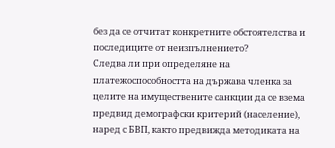без да се отчитат конкретните обстоятелства и последиците от неизпълнението?
Следва ли при определяне на платежоспособността на държава членка за целите на имуществените санкции да се взема предвид демографски критерий (население), наред с БВП, както предвижда методиката на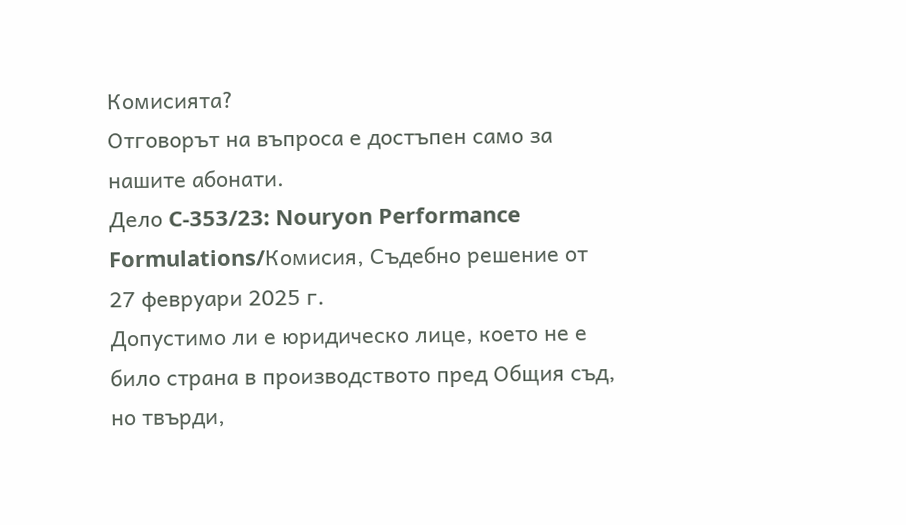Комисията?
Отговорът на въпроса е достъпен само за нашите абонати.
Дело C-353/23: Nouryon Performance Formulations/Комисия, Съдебно решение от 27 февруари 2025 г.
Допустимо ли е юридическо лице, което не е било страна в производството пред Общия съд, но твърди,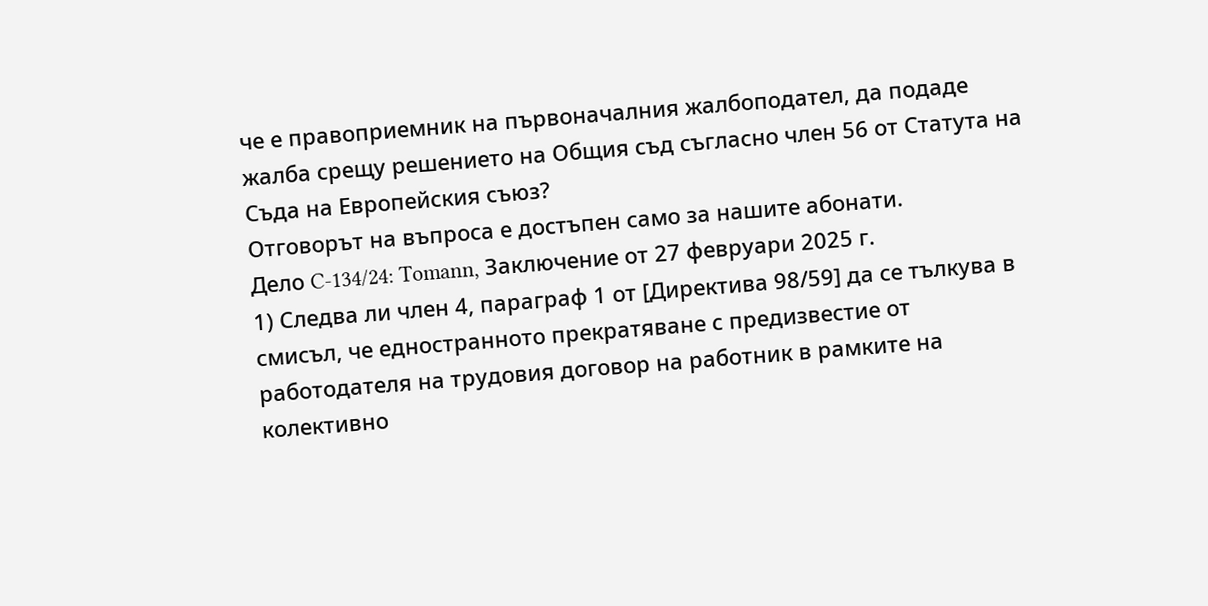че е правоприемник на първоначалния жалбоподател, да подаде жалба срещу решението на Общия съд съгласно член 56 от Статута на Съда на Европейския съюз?
Отговорът на въпроса е достъпен само за нашите абонати.
Дело C-134/24: Tomann, Заключение от 27 февруари 2025 г.
1) Следва ли член 4, параграф 1 от [Директива 98/59] да се тълкува в смисъл, че едностранното прекратяване с предизвестие от работодателя на трудовия договор на работник в рамките на колективно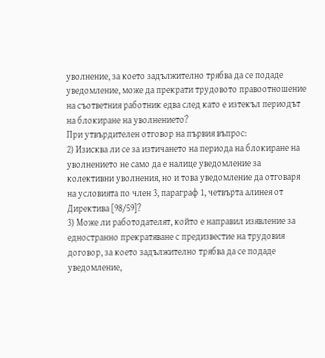уволнение, за което задължително трябва да се подаде уведомление, може да прекрати трудовото правоотношение на съответния работник едва след като е изтекъл периодът на блокиране на уволнението?
При утвърдителен отговор на първия въпрос:
2) Изисква ли се за изтичането на периода на блокиране на уволнението не само да е налице уведомление за колективни уволнения, но и това уведомление да отговаря на условията по член 3, параграф 1, четвърта алинея от Директива [98/59]?
3) Може ли работодателят, който е направил изявление за едностранно прекратяване с предизвестие на трудовия договор, за което задължително трябва да се подаде уведомление,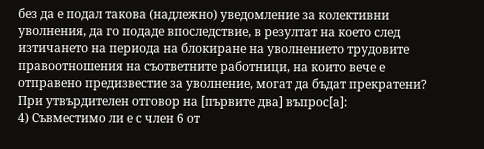без да е подал такова (надлежно) уведомление за колективни уволнения, да го подаде впоследствие, в резултат на което след изтичането на периода на блокиране на уволнението трудовите правоотношения на съответните работници, на които вече е отправено предизвестие за уволнение, могат да бъдат прекратени?
При утвърдителен отговор на [първите два] въпрос[а]:
4) Съвместимо ли е с член 6 от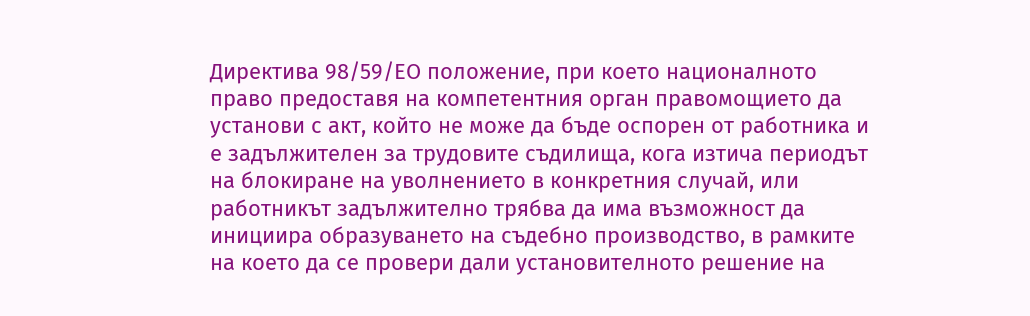Директива 98/59/ЕО положение, при което националното право предоставя на компетентния орган правомощието да установи с акт, който не може да бъде оспорен от работника и е задължителен за трудовите съдилища, кога изтича периодът на блокиране на уволнението в конкретния случай, или работникът задължително трябва да има възможност да инициира образуването на съдебно производство, в рамките на което да се провери дали установителното решение на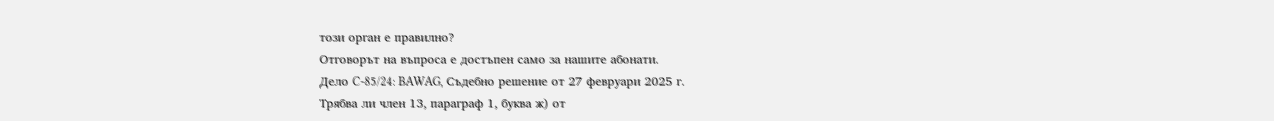този орган е правилно?
Отговорът на въпроса е достъпен само за нашите абонати.
Дело C-85/24: BAWAG, Съдебно решение от 27 февруари 2025 г.
Трябва ли член 13, параграф 1, буква ж) от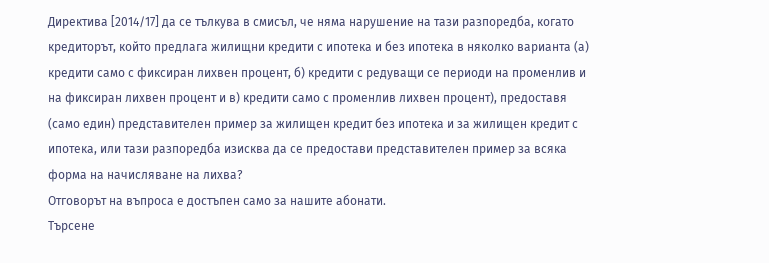Директива [2014/17] да се тълкува в смисъл, че няма нарушение на тази разпоредба, когато кредиторът, който предлага жилищни кредити с ипотека и без ипотека в няколко варианта (а) кредити само с фиксиран лихвен процент, б) кредити с редуващи се периоди на променлив и на фиксиран лихвен процент и в) кредити само с променлив лихвен процент), предоставя (само един) представителен пример за жилищен кредит без ипотека и за жилищен кредит с ипотека, или тази разпоредба изисква да се предостави представителен пример за всяка форма на начисляване на лихва?
Отговорът на въпроса е достъпен само за нашите абонати.
Търсене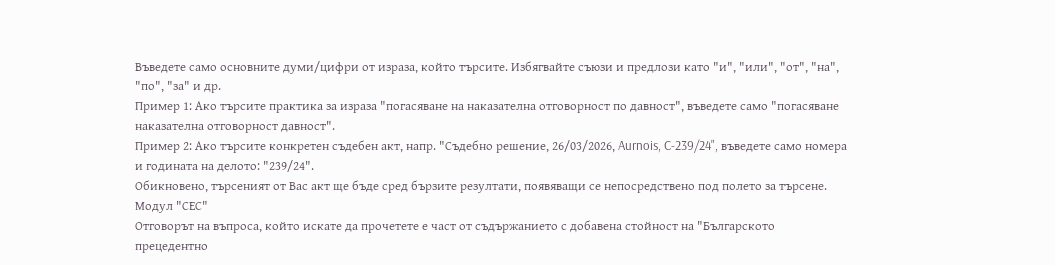Въведете само основните думи/цифри от израза, който търсите. Избягвайте съюзи и предлози като "и", "или", "от", "на", "по", "за" и др.
Пример 1: Ако търсите практика за израза "погасяване на наказателна отговорност по давност", въведете само "погасяване наказателна отговорност давност".
Пример 2: Ако търсите конкретен съдебен акт, напр. "Съдебно решение, 26/03/2026, Aurnois, C-239/24", въведете само номера и годината на делото: "239/24".
Обикновено, търсеният от Вас акт ще бъде сред бързите резултати, появяващи се непосредствено под полето за търсене.
Модул "СЕС"
Отговорът на въпроса, който искате да прочетете е част от съдържанието с добавена стойност на "Българското прецедентно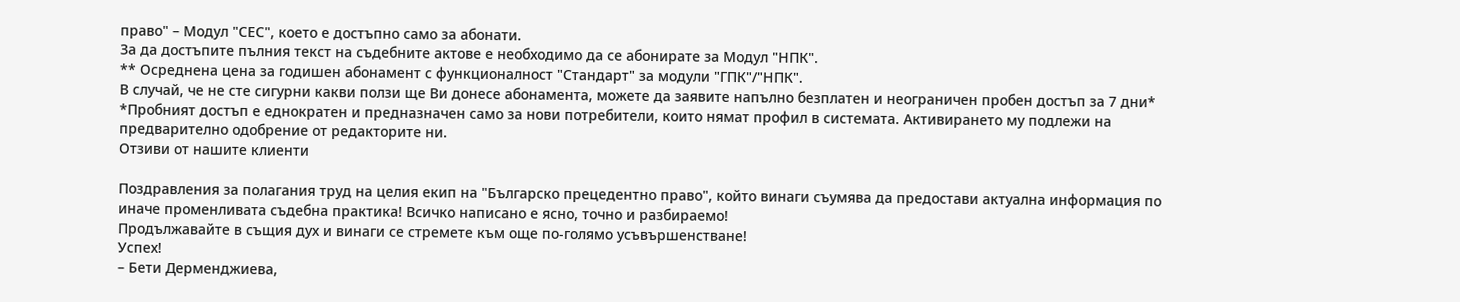право" – Модул "СЕС", което е достъпно само за абонати.
За да достъпите пълния текст на съдебните актове е необходимо да се абонирате за Модул "НПК".
** Осреднена цена за годишен абонамент с функционалност "Стандарт" за модули "ГПК"/"НПК".
В случай, че не сте сигурни какви ползи ще Ви донесе абонамента, можете да заявите напълно безплатен и неограничен пробен достъп за 7 дни*
*Пробният достъп е еднократен и предназначен само за нови потребители, които нямат профил в системата. Активирането му подлежи на предварително одобрение от редакторите ни.
Отзиви от нашите клиенти

Поздравления за полагания труд на целия екип на "Българско прецедентно право", който винаги съумява да предостави актуална информация по иначе променливата съдебна практика! Всичко написано е ясно, точно и разбираемо!
Продължавайте в същия дух и винаги се стремете към още по-голямо усъвършенстване!
Успех!
– Бети Дерменджиева,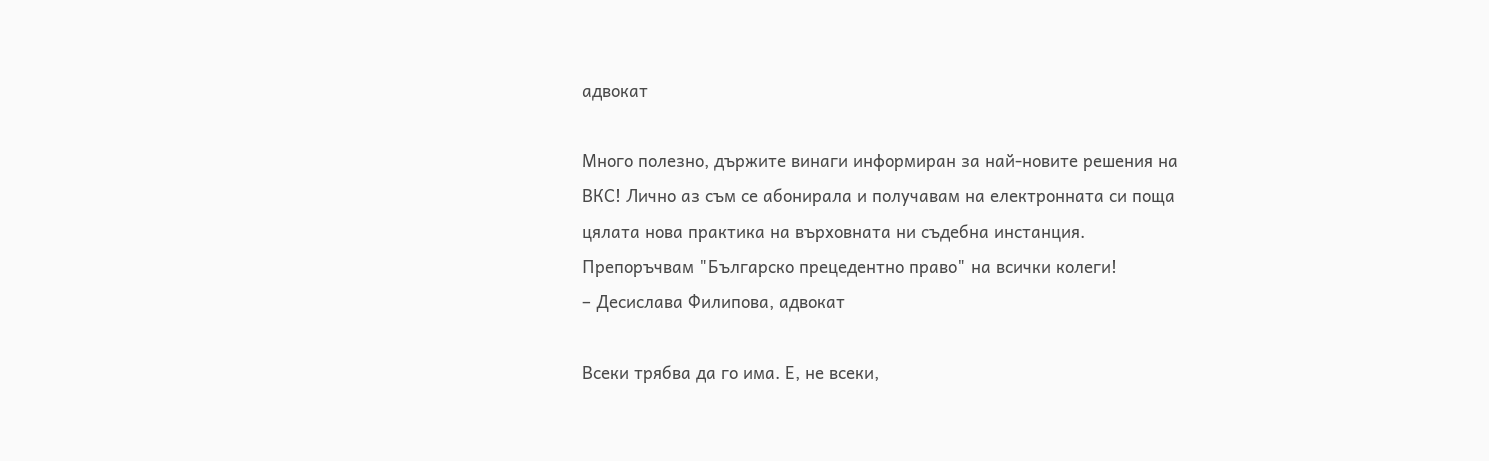адвокат

Много полезно, държите винаги информиран за най-новите решения на ВКС! Лично аз съм се абонирала и получавам на електронната си поща цялата нова практика на върховната ни съдебна инстанция. Препоръчвам "Българско прецедентно право" на всички колеги!
– Десислава Филипова, адвокат

Всеки трябва да го има. Е, не всеки,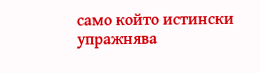само който истински упражнява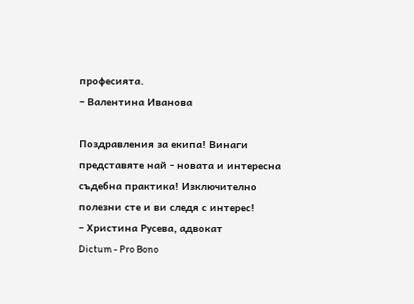професията.
– Валентина Иванова

Поздравления за екипа! Винаги представяте най - новата и интересна съдебна практика! Изключително полезни сте и ви следя с интерес!
– Христина Русева, адвокат
Dictum - Pro Bono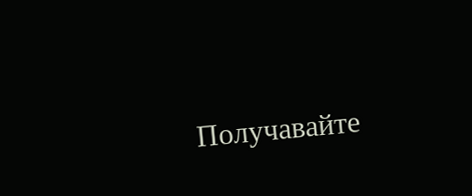Получавайте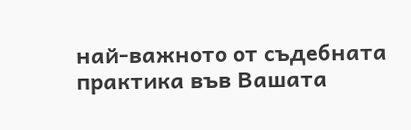най-важното от съдебната практика във Вашата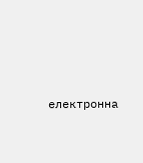електронна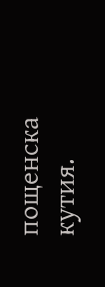пощенска кутия.